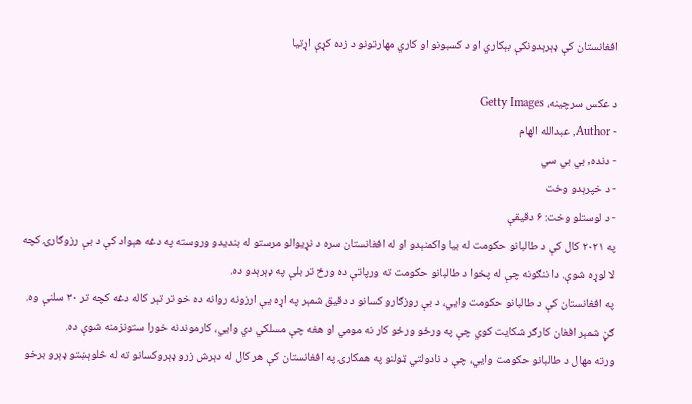افغانستان کې ډېرېدونکې بېکاري او د کسبونو او کاري مهارتونو د زده کړې اړتیا

د عکس سرچینه، Getty Images
- Author, عبدالله الهام
- دنده, بي بي سي
- د خپرېدو وخت
- د لوستلو وخت: ۶ دقیقې
په ۲۰۲۱ کال کې د طالبانو حکومت له بیا واکمنېدو او له افغانستان سره د نړیوالو مرستو له بندیدو وروسته په دغه هېواد کې د بې رزوګارۍ کچه لا لوړه شوې. دا ننګونه چې له پخوا د طالبانو حکومت ته ورپاتې ده ورځ تر بلې په ډېرېدو ده.
په افغانستان کې د طالبانو حکومت وايي، د بې روزګارو کسانو د دقیق شمېر په اړه یې ارزونه روانه ده خو تر تېر کاله دغه کچه تر ۳۰ سلنې وه.
ګڼ شمېر افغان کارګر شکایت کوي چې په ورځو ورځو کار نه مومي او هغه چې مسلکي دي وايي، کارموندنه خورا ستونزمنه شوې ده.
ورته مهال د طالبانو حکومت وايي، چې د نادولتي ټولنو په همکارۍ په افغانستان کې هر کال له دېرش زرو ډېروکسانو ته له څلوېښتو ډېرو برخو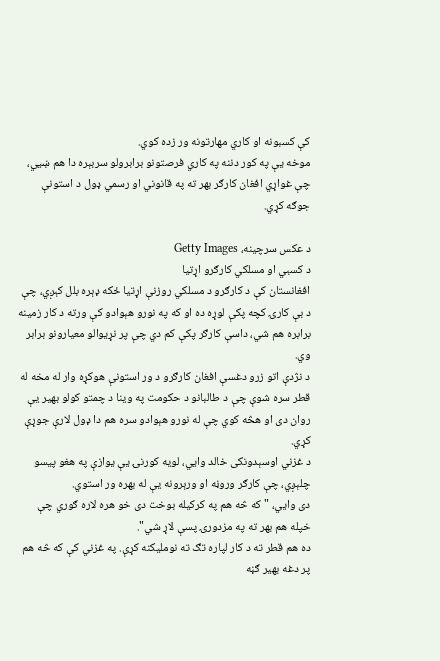کې کسبونه او کاري مهارتونه ور زده کوي.
موخه یې په کور دننه په کاري فرصتونو برابرولو سربېره دا هم ښيي، چې غواړي افغان کارګر بهر ته په قانوني او رسمي ډول د استونې جوګه کړي.

د عکس سرچینه، Getty Images
د کسبي او مسلکي کارګرو اړتیا
افغانستان کې د کارګرو د مسلکي روزنې اړتیا ځکه ډېره بلل کېږي، چې د بې کارۍ کچه پکې لوړه ده او که په نورو هېوادو کې ورته د کار زمینه برابره هم شي، داسې کارګر پکې کم دي چې پر نړیوالو معیارونو برابر وي.
د نژدې اتو زرو دغسې افغان کارګرو د ور استونې هوکړه وار له مخه له قطر سره شوې چې د طالبانو د حکومت په وینا د چمتو کولو بهیر یې روان دی او هڅه کوي چې له نورو هېوادو سره هم دا ډول لارې جوړې کړي.
د غزني اوسېدونکی خالد وايي، لویه کورنۍ یې یوازې په هغو پیسو چلېږي، چې کارګر وروڼه او ورېرونه یې له بهره ور استوي.
دی وايي، "که څه هم په کرکیله بوخت دی خو هره لاره ګوري چې خپله هم بهر ته په مزدورۍ پسې لاړ شي".
ده هم قطر ته د کار لپاره تګ ته نوملیکنه کړې. په غزني کې که څه هم پر دغه بهیر ګڼه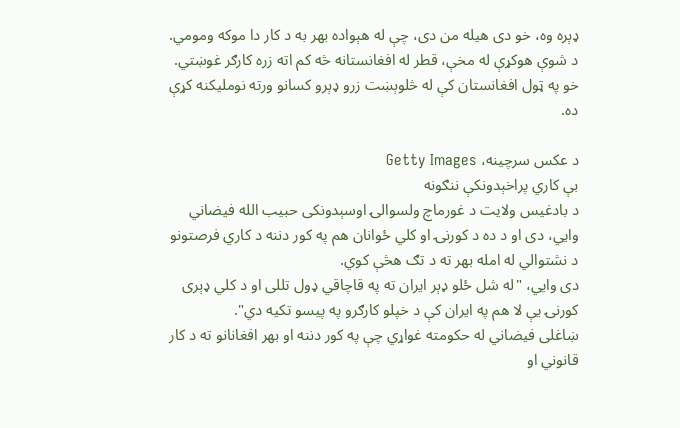ډېره وه، خو دی هیله من دی، چې له هېواده بهر به د کار دا موکه ومومي.
د شوې هوکړې له مخې، قطر له افغانستانه څه کم اته زره کارګر غوښتي. خو په ټول افغانستان کې له څلوېښت زرو ډېرو کسانو ورته نوملیکنه کړې ده.

د عکس سرچینه، Getty Images
بې کاري پراخېدونکې ننګونه
د بادغیس ولایت د غورماچ ولسوالۍ اوسېدونکی حبیب الله فیضاني وايي، دی او د ده د کورنۍ او کلي ځوانان هم په کور دننه د کاري فرصتونو د نشتوالي له امله بهر ته د تګ هڅې کوي.
دی وايي، "له شل ځلو ډېر ایران ته په قاچاقي ډول تللی او د کلي ډېری کورنۍ یې لا هم په ایران کې د خپلو کارګرو په پیسو تکیه دي".
ښاغلی فیضاني له حکومته غواړي چې په کور دننه او بهر افغانانو ته د کار قانوني او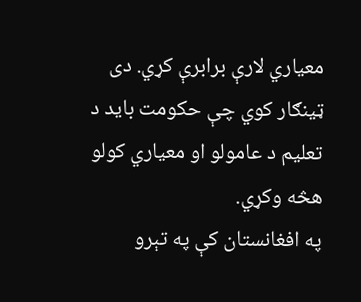معیاري لارې برابرې کړي. دی ټینګار کوي چې حکومت باید د تعلیم د عامولو او معیاري کولو هڅه وکړي.
په افغانستان کې په تېرو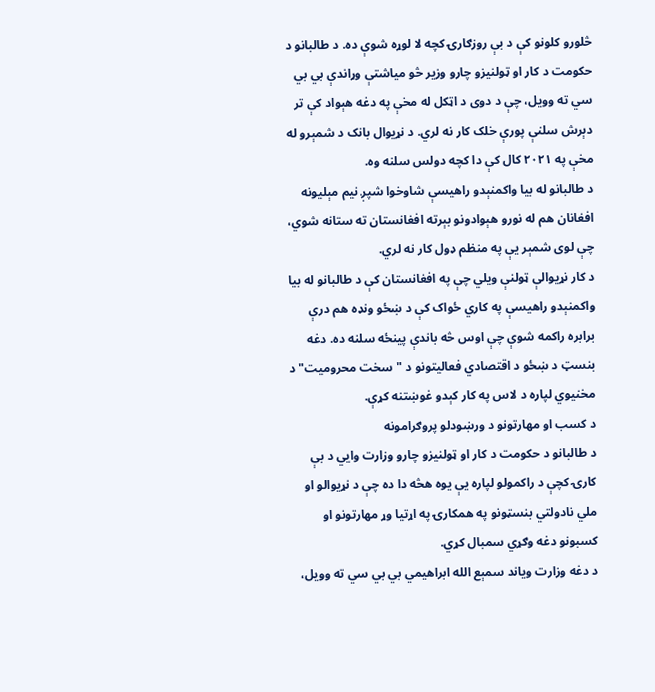څلورو کلونو کې د بې روزګارۍ کچه لا لوړه شوې ده. د طالبانو د حکومت د کار او ټولنیزو چارو وزیر څو میاشتې وړاندې بي بي سي ته وویل، چې د دوی د اټکل له مخې په دغه هېواد کې تر دېرش سلنې پورې خلک کار نه لري. د نړیوال بانک د شمېرو له مخې په ۲۰۲۱ کال کې دا کچه دولس سلنه وه.
د طالبانو له بیا واکمنېدو راهیسې شاوخوا شپږ نیم مېلیونه افغانان هم له نورو هېوادونو بېرته افغانستان ته ستانه شوي، چې لوی شمېر یې په منظم ډول کار نه لري.
د کار نړیوالې ټولنې ویلي چې په افغانستان کې د طالبانو له بیا واکمنېدو راهیسې په کاري ځواک کې د ښځو ونډه هم درې برابره راکمه شوې چې اوس څه باندې پینځه سلنه ده. دغه بنسټ د ښځو د اقتصادي فعالیتونو د "سخت محرومیت" د مخنیوي لپاره د لاس په کار کېدو غوښتنه کړې.
د کسب او مهارتونو د ورښودلو پروګرامونه
د طالبانو د حکومت د کار او ټولنیزو چارو وزارت وايي د بې کارۍ کچې د راکمولو لپاره یې یوه هڅه دا ده چې د نړیوالو او ملي نادولتي بنسټونو په همکارۍ په اړتیا وړ مهارتونو او کسبونو دغه وګړي سمبال کړي.
د دغه وزارت ویاند سمېع الله ابراهيمي بي بي سي ته وویل،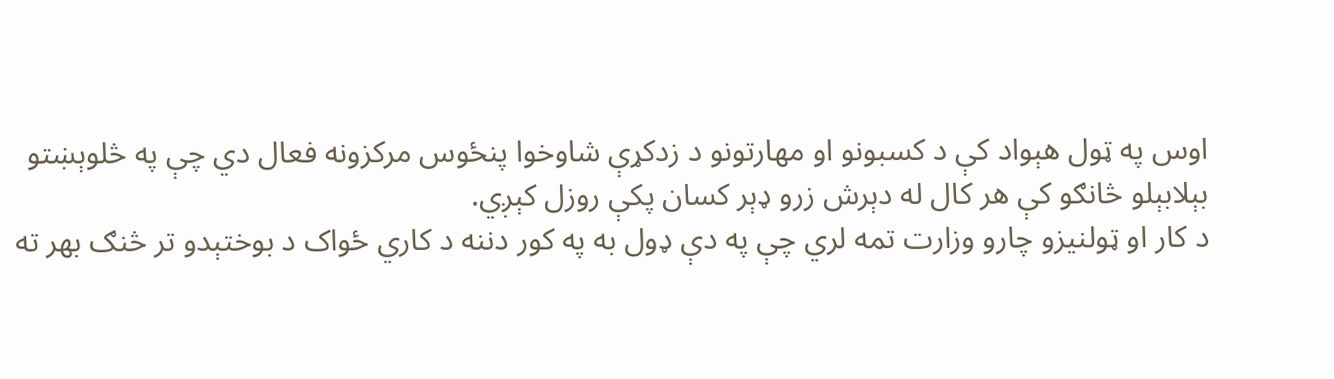اوس په ټول هېواد کې د کسبونو او مهارتونو د زدکړې شاوخوا پنځوس مرکزونه فعال دي چې په څلوېښتو بېلابېلو څانګو کې هر کال له دېرش زرو ډېر کسان پکې روزل کېږي.
د کار او ټولنیزو چارو وزارت تمه لري چې په دې ډول به په کور دننه د کاري ځواک د بوختېدو تر څنګ بهر ته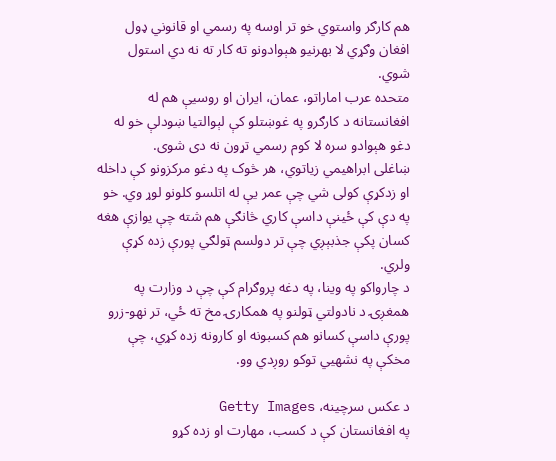هم کارګر واستوي خو تر اوسه په رسمي او قانوني ډول افغان وګړي لا بهرنیو هېوادونو ته کار ته نه دي استول شوي.
متحده عرب اماراتو، عمان، ایران او روسیې هم له افغانستانه د کارګرو په غوښتلو کې لېوالتیا ښودلې خو له دغو هېوادو سره لا کوم رسمي تړون نه دی شوی.
ښاغلی ابراهيمي زیاتوي، هر څوک په دغو مرکزونو کې داخله او زدکړې کولی شي چې عمر یې له اتلسو کلونو لوړ وي. خو په دې کې ځینې داسې کاري څانګې هم شته چې یوازې هغه کسان پکې جذبېږي چې تر دولسم ټولګي پورې زده کړې ولري.
د چارواکو په وینا، په دغه پروګرام کې چې د وزارت په همغږۍ د نادولتي ټولنو په همکارۍ مخ ته ځي، تر نهو-زرو پورې داسې کسانو هم کسبونه او کارونه زده کړي، چې مخکې په نشهيي توکو روږدي وو.

د عکس سرچینه، Getty Images
په افغانستان کې د کسب، مهارت او زده کړو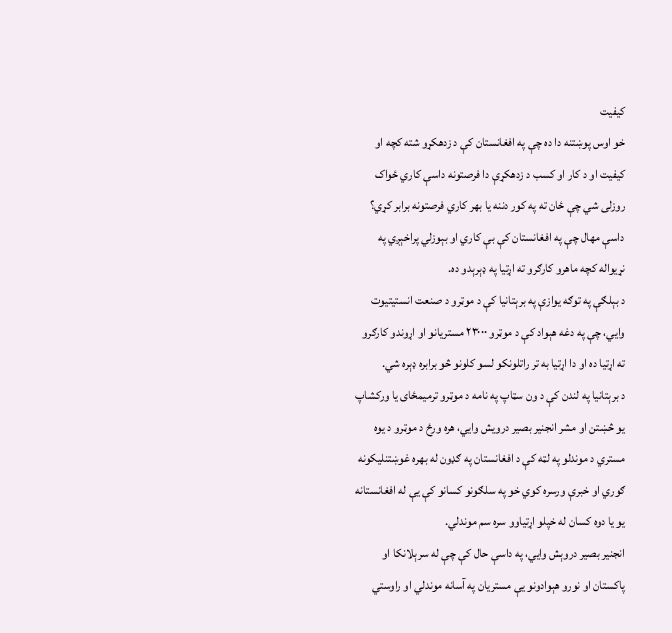کیفیت
خو اوس پوښتنه دا ده چې په افغانستان کې د زدهکړو شته کچه او کیفیت او د کار او کسب د زدهکړې دا فرصتونه داسې کاري ځواک روزلی شي چې ځان ته په کور دننه یا بهر کاري فرصتونه برابر کړي؟
داسې مهال چې په افغانستان کې بې کاري او بېوزلي پراخېږي په نړیواله کچه ماهرو کارګرو ته اړتیا په ډېرېدو ده.
د بېلګې په توګه یوازې په برېتانیا کې د موټرو د صنعت انستیتیوت وايي، چې په دغه هېواد کې د موټرو ۲۳۰۰۰ مستریانو او اړوندو کارګرو ته اړتیا ده او دا اړتیا به تر راتلونکو لسو کلونو څو برابره ډېره شي.
د برېتانیا په لندن کې د ون سټاپ په نامه د موټرو ترمیمځای یا ورکشاپ یو څښتن او مشر انجنیر بصیر درویش وايي، هره ورځ د موټرو د یوه مستري د موندلو په لټه کې د افغانستان په ګډون له بهره غوښتنلیکونه ګوري او خبرې ورسره کوي خو په سلګونو کسانو کې یې له افغانستانه یو یا دوه کسان له خپلو اړتیاوو سره سم موندلي.
انجنیر بصیر دروېش وايي، په داسې حال کې چې له سرېلانکا او پاکستان او نورو هېوادونو یې مستریان په آسانه موندلي او راوستي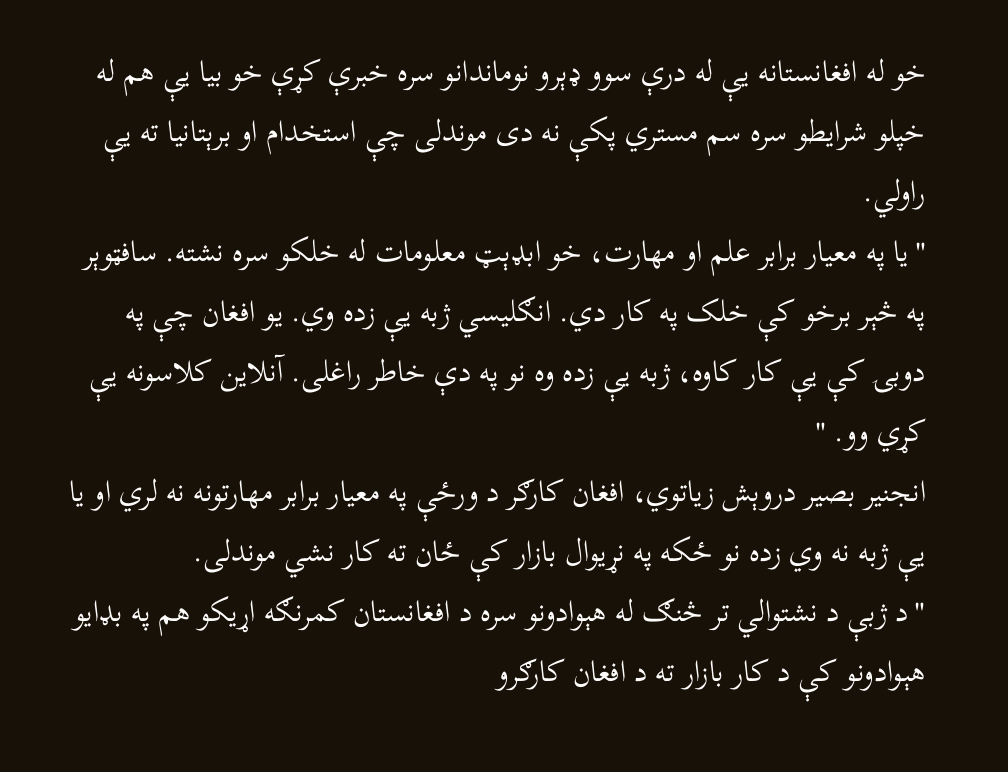خو له افغانستانه یې له درې سوو ډېرو نوماندانو سره خبرې کړې خو بیا یې هم له خپلو شرايطو سره سم مستري پکې نه دی موندلی چې استخدام او برېتانیا ته یې راولي.
"یا په معیار برابر علم او مهارت، خو ابډېټ معلومات له خلکو سره نشته. سافټوېر په څېر برخو کې خلک په کار دي. انګلیسي ژبه یې زده وي. یو افغان چې په دوبۍ کې یې کار کاوه، ژبه یې زده وه نو په دې خاطر راغلی. آنلاین کلاسونه یې کړي وو. "
انجنیر بصیر دروېش زیاتوي، افغان کارګر د ورځې په معیار برابر مهارتونه نه لري او یا یې ژبه نه وي زده نو ځکه په نړیوال بازار کې ځان ته کار نشي موندلی.
"د ژبې د نشتوالي تر څنګ له هېوادونو سره د افغانستان کمرنګه اړیکو هم په بډایو هېوادونو کې د کار بازار ته د افغان کارګرو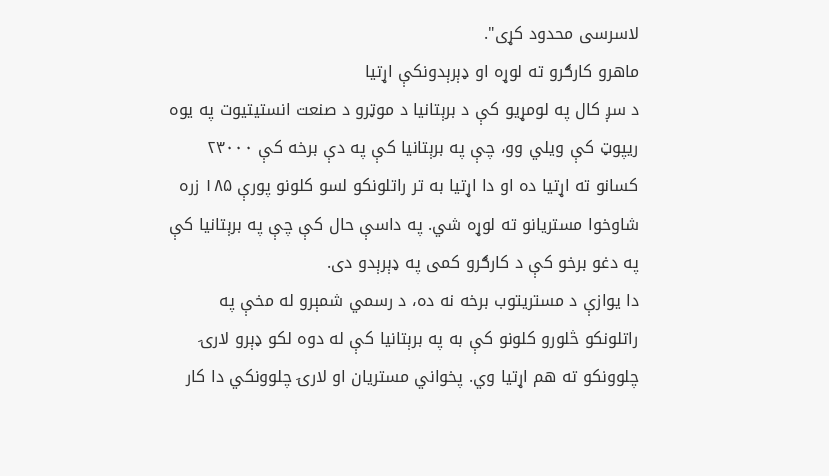لاسرسی محدود کړی".
ماهرو کارګرو ته لوړه او ډېرېدونکې اړتیا
د سږ کال په لومړيو کې د برېتانیا د موټرو د صنعت انستیتیوت په یوه ریپوټ کې ویلي وو، چې په برېتانیا کې په دې برخه کې ۲۳۰۰۰ کسانو ته اړتیا ده او دا اړتیا به تر راتلونکو لسو کلونو پورې ۱۸۵ زره شاوخوا مستریانو ته لوړه شي. په داسې حال کې چې په برېتانیا کې په دغو برخو کې د کارګرو کمی په ډېرېدو دی.
دا یوازې د مستريتوب برخه نه ده، د رسمي شمېرو له مخې په راتلونکو څلورو کلونو کې به په برېتانیا کې له دوه لکو ډېرو لارۍ چلوونکو ته هم اړتیا وي. پخواني مستریان او لارۍ چلوونکي دا کار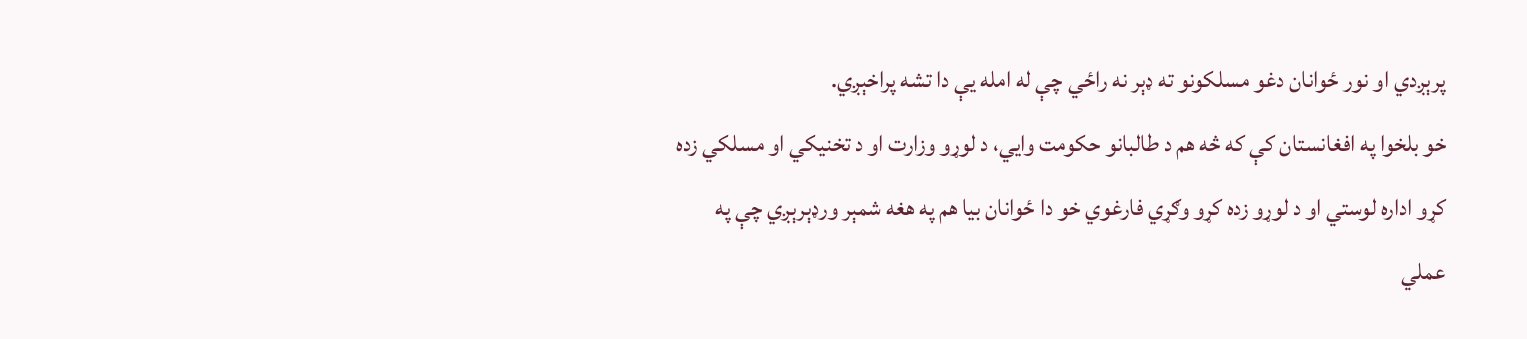پرېږدي او نور ځوانان دغو مسلکونو ته ډېر نه راځي چې له امله یې دا تشه پراخېږي.
خو بلخوا په افغانستان کې که څه هم د طالبانو حکومت وايي، د لوړو وزارت او د تخنيکي او مسلکي زده کړو اداره لوستي او د لوړو زده کړو وګړي فارغوي خو دا ځوانان بیا هم په هغه شمېر ورډېرېږي چې په عملي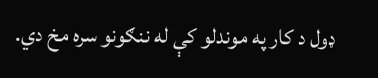ډول د کار په موندلو کې له ننګونو سره مخ دي.